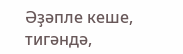Әҙәпле кеше, тигәндә,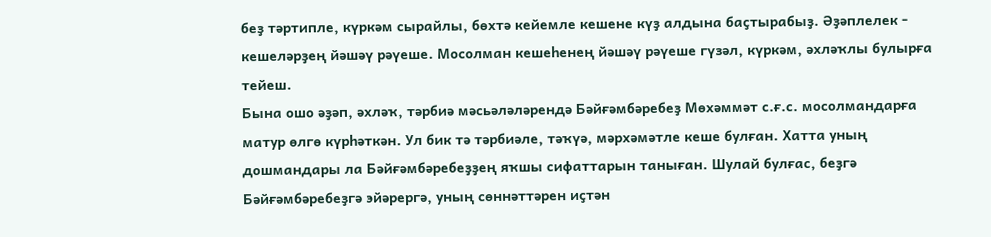беҙ тәртипле, күркәм сырайлы, бөхтә кейемле кешене күҙ алдына баҫтырабыҙ. Әҙәплелек - кешеләрҙең йәшәү рәүеше. Мосолман кешеһенең йәшәү рәүеше гүзәл, күркәм, әхләҡлы булырға тейеш.
Бына ошо әҙәп, әхләҡ, тәрбиә мәсьәләләрендә Бәйғәмбәребеҙ Мөхәммәт с.ғ.с. мосолмандарға матур өлгө күрһәткән. Ул бик тә тәрбиәле, тәҡүә, мәрхәмәтле кеше булған. Хатта уның дошмандары ла Бәйғәмбәребеҙҙең яҡшы сифаттарын таныған. Шулай булғас, беҙгә Бәйғәмбәребеҙгә эйәрергә, уның сөннәттәрен иҫтән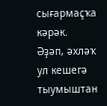сығармаҫҡа кәрәк. Әҙәп, әхләҡ ул кешегә тыумыштан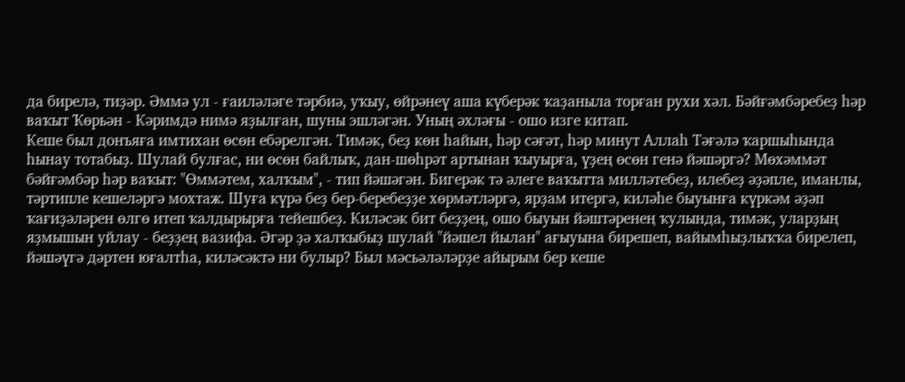да бирелә, тиҙәр. Әммә ул - ғаиләләге тәрбиә, уҡыу, өйрәнеү аша күберәк ҡаҙаныла торған рухи хәл. Бәйғәмбәребеҙ һәр ваҡыт Ҡөрьән - Кәримдә нимә яҙылған, шуны эшләгән. Уның әхләғы - ошо изге китап.
Кеше был донъяға имтихан өсөн ебәрелгән. Тимәк, беҙ көн һайын, һәр сәғәт, һәр минут Аллаһ Тәғәлә ҡаршыһында һынау тотабыҙ. Шулай булғас, ни өсөн байлыҡ, дан-шөһрәт артынан ҡыуырға, үҙең өсөн генә йәшәргә? Мөхәммәт бәйғәмбәр һәр ваҡыт: "Өммәтем, халҡым", - тип йәшәгән. Бигерәк тә әлеге ваҡытта милләтебеҙ, илебеҙ әҙәпле, иманлы, тәртипле кешеләргә мохтаж. Шуға күрә беҙ бер-беребеҙҙе хөрмәтләргә, ярҙам итергә, киләһе быуынға күркәм әҙәп ҡағиҙәләрен өлгө итеп ҡалдырырға тейешбеҙ. Киләсәк бит беҙҙең, ошо быуын йәштәренең ҡулында, тимәк, уларҙың яҙмышын уйлау - беҙҙең вазифа. Әгәр ҙә халҡыбыҙ шулай "йәшел йылан" ағыуына бирешеп, вайымһыҙлыҡҡа бирелеп, йәшәүгә дәртен юғалтһа, киләсәктә ни булыр? Был мәсьәләләрҙе айырым бер кеше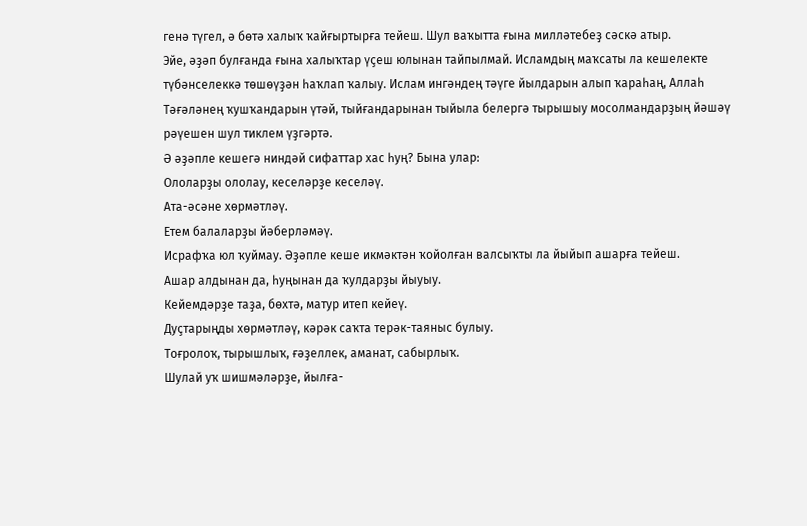генә түгел, ә бөтә халыҡ ҡайғыртырға тейеш. Шул ваҡытта ғына милләтебеҙ сәскә атыр.
Эйе, әҙәп булғанда ғына халыҡтар үҫеш юлынан тайпылмай. Исламдың маҡсаты ла кешелекте түбәнселеккә төшөүҙән һаҡлап ҡалыу. Ислам ингәндең тәүге йылдарын алып ҡараһаң, Аллаһ Тәғәләнең ҡушҡандарын үтәй, тыйғандарынан тыйыла белергә тырышыу мосолмандарҙың йәшәү рәүешен шул тиклем үҙгәртә.
Ә әҙәпле кешегә ниндәй сифаттар хас һуң? Бына улар:
Ололарҙы ололау, кеселәрҙе кеселәү.
Ата-әсәне хөрмәтләү.
Етем балаларҙы йәберләмәү.
Исрафҡа юл ҡуймау. Әҙәпле кеше икмәктән ҡойолған валсыҡты ла йыйып ашарға тейеш.
Ашар алдынан да, һуңынан да ҡулдарҙы йыуыу.
Кейемдәрҙе таҙа, бөхтә, матур итеп кейеү.
Дуҫтарыңды хөрмәтләү, кәрәк саҡта терәк-таяныс булыу.
Тоғролоҡ, тырышлыҡ, ғәҙеллек, аманат, сабырлыҡ.
Шулай уҡ шишмәләрҙе, йылға-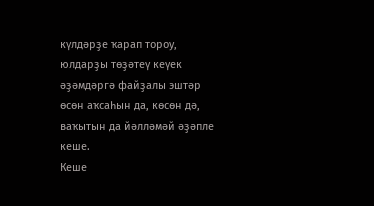күлдәрҙе ҡарап тороу, юлдарҙы төҙәтеү кеүек әҙәмдәргә файҙалы эштәр өсөн аҡсаһын да, көсөн дә, ваҡытын да йәлләмәй әҙәпле кеше.
Кеше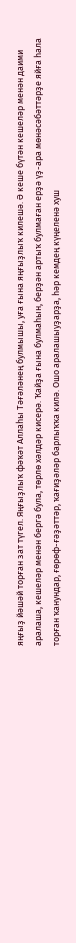яңғыҙ йәшәй торған зат түгел. Яңғыҙлыҡ фәҡәт Аллаһы Тәғәләнең булмышы, уға ғына яңғыҙлыҡ килешә. Ә кеше бүтән кешеләр менән даими аралаша, кешеләр менән бергә була, төрлө хәлдәр кисерә. Ҡайҙа ғына булмаһын, берҙән артыҡ булмаған ерҙә үҙ-ара мөнәсәбәттәрҙе яйға һала торған ҡанундар, ғөрөф-ғәҙәттәр, ҡағиҙәләр барлыҡҡа килә. Ошо аралашыуҙарҙа, һәр кемдең күңеленә хуш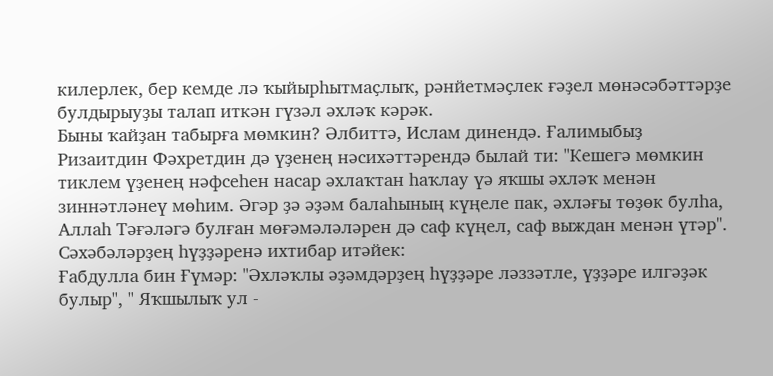килерлек, бер кемде лә ҡыйырһытмаҫлыҡ, рәнйетмәҫлек ғәҙел мөнәсәбәттәрҙе булдырыуҙы талап иткән гүзәл әхләҡ кәрәк.
Быны ҡайҙан табырға мөмкин? Әлбиттә, Ислам динендә. Ғалимыбыҙ Ризаитдин Фәхретдин дә үҙенең нәсихәттәрендә былай ти: "Кешегә мөмкин тиклем үҙенең нәфсеһен насар әхлаҡтан һаҡлау үә яҡшы әхләҡ менән зиннәтләнеү мөһим. Әгәр ҙә әҙәм балаһының күңеле пак, әхләғы төҙөк булһа, Аллаһ Тәғәләгә булған мөғәмәләләрен дә саф күңел, саф выждан менән үтәр".
Сәхәбәләрҙең һүҙҙәренә ихтибар итәйек:
Ғабдулла бин Ғүмәр: "Әхләҡлы әҙәмдәрҙең һүҙҙәре ләззәтле, үҙҙәре илгәҙәк булыр", " Яҡшылыҡ ул -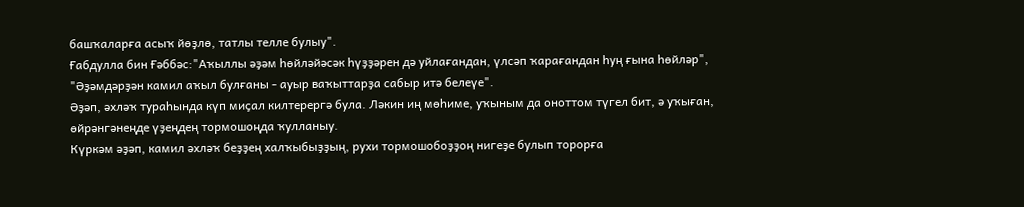башҡаларға асыҡ йөҙлө, татлы телле булыу".
Ғабдулла бин Ғәббәс:"Аҡыллы әҙәм һөйләйәсәк һүҙҙәрен дә уйлағандан, үлсәп ҡарағандан һуң ғына һөйләр", "Әҙәмдәрҙән камил аҡыл булғаны - ауыр ваҡыттарҙа сабыр итә белеүе".
Әҙәп, әхләҡ тураһында күп миҫал килтерергә була. Ләкин иң мөһиме, уҡыным да оноттом түгел бит, ә уҡыған, өйрәнгәнеңде үҙеңдең тормошоңда ҡулланыу.
Күркәм әҙәп, камил әхләҡ беҙҙең халҡыбыҙҙың, рухи тормошобоҙҙоң нигеҙе булып торорға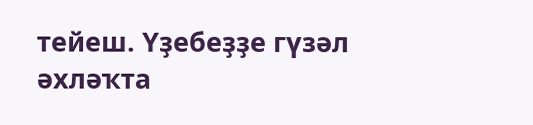тейеш. Үҙебеҙҙе гүзәл әхләҡта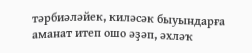тәрбиәләйек, киләсәк быуындарға аманат итеп ошо әҙәп, әхләҡ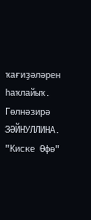ҡағиҙәләрен һаҡлайыҡ.
Гөлнәзирә ЗӘЙНУЛЛИНА.
"Киске Өфө"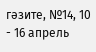гәзите, №14, 10 - 16 апрель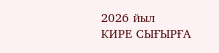2026 йыл
КИРЕ СЫҒЫРҒА